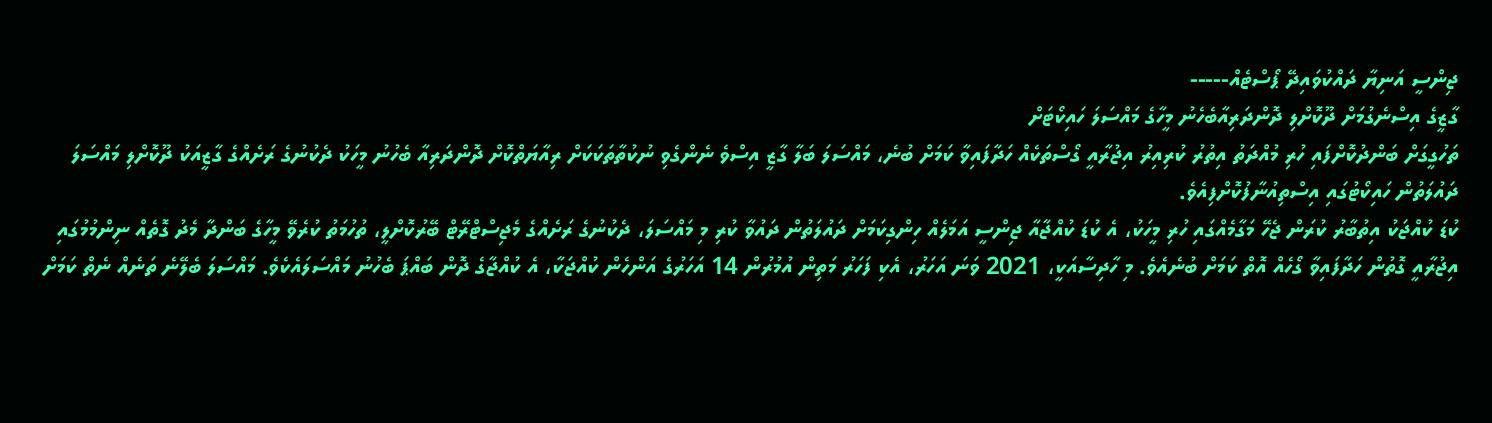ޖިންސީ އަނިޔާ ދައްކުވައިދޭ ޕޯސްޓެއް-----
ގާޒީގެ އިސްނެގުމަށް ދޫކޮށްލި ދޮންދަރިއާބެހެނު މީހާގެ މައްސަލަ ހައިކޯޓަށް
ތަހުގީގަށް ބަންދުކޮށްފައި ހުރި މުއްދަތު އިތުރު ކުރިއިރު އިޖުރާއީ ގޯސްތަކެއް ހަދާފައިވާ ކަމަށް ބުނެ، މައްސަލަ ބަލާ ގާޒީ އިސްވެ ނެންގެވި ނުކުތާތަކަކަށް ރިއާޔަތްކޮށް ދޮންދަރިއާ ބެހުނު މީހަކު ދެކުނުގެ ރަށެއްގެ ގާޒީއަކު ދޫކޮށްލި މައްސަލަ ދައުލަތުން ހައިކޯޓުގައި އިސްތިއުނާފުކޮށްފިއެވެ.
ކުޑަ ކުއްޖަކު އިތުބާރު ކުރަން ޖެހޭ މަގާމެއްގައި ހުރި މީހަކު، އެ ކުޑަ ކުއްޖާއާ ޖިންސީ އަމަލެއް ހިންގިކަމަށް ދައުލަތުން ދައުވާ ކުރި މި މައްސަލަ، ދެކުނުގެ ރަށެއްގެ މެޖިސްޓްރޭޓް ބޭރުކޮށްލީ، ތުހުމަތު ކުރެވޭ މީހާގެ ބަންދާ މެދު ގޮތެއް ނިންމުމުގައި އިޖުރާއީ ގޮތުން ހަދާފައިވާ ގޯހެއް އޮތް ކަމަށް ބުނެއެވެ. މި ހާދިސާއަކީ، 2021 ވަނަ އަހަރު، އެކި ފަހަރު މަތިން އުމުރުން 14 އަހަރުގެ އަންހެން ކުއްޖަކާ، އެ ކުއްޖާގެ ދޮން ބައްޕަ ބެހުނު މައްސަލައެކެވެ. މައްސަލަ ބެލޭނެ ތަނެއް ނެތް ކަމަށް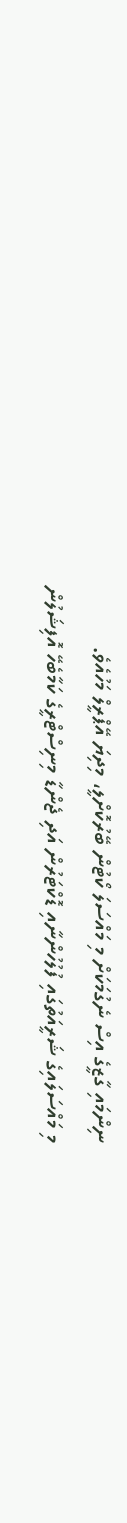ނިންމައި ގާޒީގެ އިސް ނެގުމަކަށް މި މައްސަލަ ކޯޓުން ބޭރުކޮށްލީ، މިދިޔަ އޭޕްރީލް މަހުއެވެ.
މި މައްސަލައިގެ ޝަރީއަތުގައި ފުލުހުންނާއި ޑޮކްޓަރުން އަދި ޖެންޑާ މިނިސްޓްރީގެ ކަމާބެހޭ އޮފިޝަލުން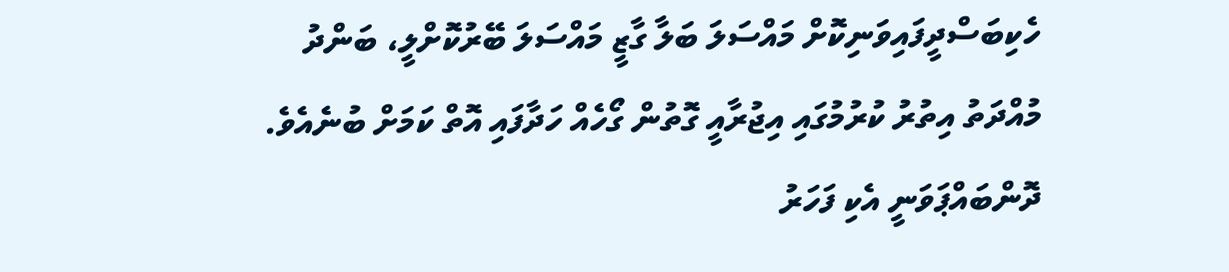ހެކިބަސްދީފައިވަނިކޮށް މައްސަލަ ބަލާ ގާޒީ މައްސަލަ ބޭރުކޮށްލީ، ބަންދު މުއްދަތު އިތުރު ކުރުމުގައި އިޖުރާއީ ގޮތުން ގޯހެއް ހަދާފައި އޮތް ކަމަށް ބުނެއެވެ.
ދޮންބައްޕަވަނީ އެކި ފަހަރު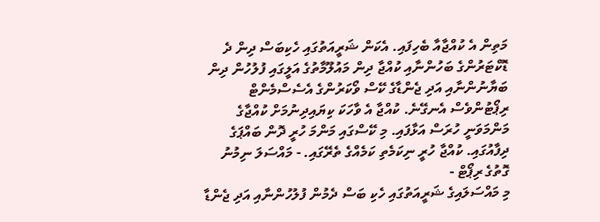މަތިން އެ ކުއްޖާއާ ބެހިފައި. އެކަން ޝަރީއަތުގައި ހެކިބަސް ދިން ދެ ޑޮކްޓަރުންގެ ބަހުންނާއި ކުއްޖާ ދިން މައުލޫމާތުގެ އަލީގައި ފުލުހުން ދިން ބަޔާނުންނާއި އަދި ޖެންޑާގެ ކޭސް ވޯކަރުންގެ އެސެސްމެންޓް ރިޕޯޓުންވެސް އެނގޭނެ. ކުއްޖާ އެ ވާހަކަ ކިޔައިދިނުމަށް ކުއްޖާގެ މަންމަވަނީ ހުރަސް އަޅާފައި. މި ކޭސްގައި މަންމަ ހުރީ ދޮން ބައްޕަގެ ދިފާއުގައި. ކުއްޖާ ހުރީ ނިކަމެތި ކަމެއްގެ ތެރޭގައި. - މައްސަލަ ނިމުނު ގޮތުގެ ރިޕޯޓް -
މި މައްސަލައިގެ ޝަރީއަތުގައި ހެކި ބަސް ދެމުން ފުލުހުންނާއި އަދި ޖެންޑާ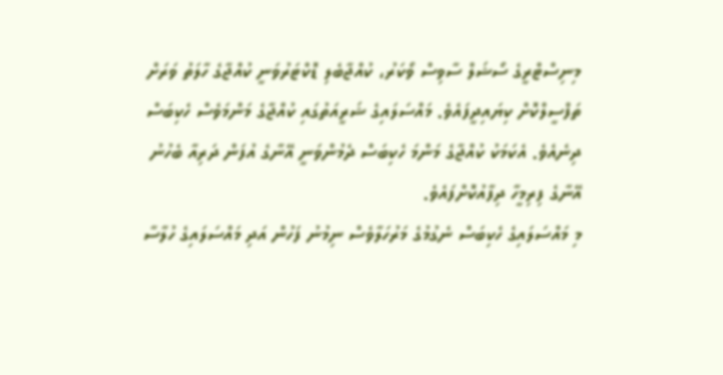މިނިސްޓްރީގެ ސޯޝަލް ސާވިސް ވޯކަރު، ކުއްޖާބެލި ޑޮކްޓަރުވަނީ ކުއްޖާގެ ހާލަތު ވަރަށް ތަފްސީލްކޮށް ކިޔައިދީފައެވެ. މައްސަލައިގެ ޝަރީއަތުގައި ކުއްޖާގެ މަންމަވެސް ހެކިބަސް ދިނެއެވެ. އެކަމަކު ކުއްޖާގެ މަންމަ ހެކިބަސް ދެމުންވަނީ އޭނާގެ އުފަން ދަރިއާ ބެހުނު އޭނާގެ ފިރިމީހާ ދިފާއުކޮށްފައެވެ.
މި މައްސަލައިގެ ހެކިބަސް ނެގުމުގެ މަރުހަލާވެސް ނިމުނު ފަހުން އަދި މައްސަލައިގެ ހުލާސާ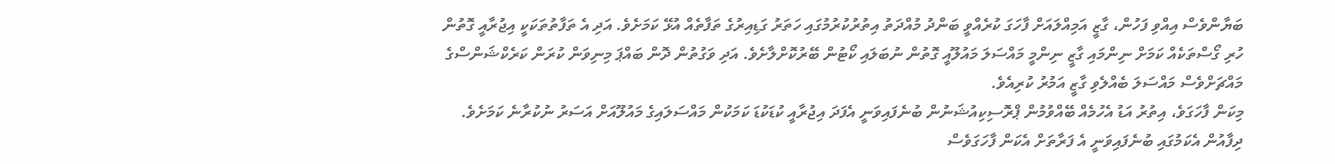ބަޔާންވެސް އިއްވި ފަހުން، ގާޒީ އަމިއްލައަށް ފާހަގަ ކުރެއްވީ ބަންދު މުއްދަތު އިތުރުކުރުމުގައި ހަތަރު ގަޑިއިރުގެ ތަފާތެއް އުޅޭ ކަމަށެވެ. އަދި އެ ތަފާތުތަކަކީ އިޖުރާއީ ގޮތުން ހުރި ގޯސްތަކެއް ކަމަށް ނިންމައި ގާޒީ ނިންމީ މައްސަލަ މައުލޫއީ ގޮތުން ނުބަލައި ކޯޓުން ބޭރުކޮށްލާށެވެ. އަދި ވަގުތުން ދޮން ބައްޕަ މިނިވަން ކުރަން ކަރެކްޝަންސްގެ މައްޗަށްވެސް މައްސަލަ ބެއްލެވި ގާޒީ އަމުރު ކުރިއެވެ.
މިކަން ފާހަގަވެ، އިތުރު އަޑު އެހުމެއް ބޭއްވުމުން ޕްރޮސިކިއުޝަނުން ބުނެފައިވަނީ އެފަދަ އިޖުރާއީ ކުޑަކުޑަ ކަމަކުން މައްސަލައިގެ މައުލޫއަށް އަސަރު ނުކުރާނެ ކަމަށެވެ. ދިފާއުން އެކަމުގައި ބުނެފައިވަނީ އެ ފަރާތަށް އެކަން ފާހަގަވެސް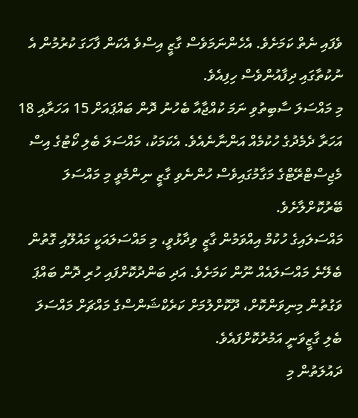ވެފައި ނެތް ކަމަށެވެ. އެހެންނަމަވެސް ގާޒީ އިސްވެ އެކަން ފާހަގަ ކުރުމުން އެ ނުކުތާގައި ދިފާއުންވެސް ހިފިއެވެ.
މި މައްސަލަ ސާބިތުވި ނަމަ ކުއްޖާއާ ބެހުނު ދޮން ބައްޕައަށް 15 އަހަރާއި 18 އަހަރާ ދެމެދުގެ ހުކުމެއް އަންނާނެއެވެ. އެކަމަކު، މައްސަލަ ބެލި ކޯޓުގެ އިސް މެޖިސްޓްރޭޓްގެ މަގާމުގައިވެސް ހުންނެވި ގާޒީ ނިންމެވީ މި މައްސަލަ ބޭރުކޮށްލާށެވެ.
މައްސަލައިގެ ހުކުމް އިއްވަމުން ގާޒީ ވިދާޅުވީ، މި މައްސަލައަކީ މައުލޫއި ގޮތުން ބެލޭނެ މައްސަލައެއް ނޫން ކަމަށެވެ. އަދި ބަންދުކޮށްފައި ހުރި ދޮން ބައްޕަ ވަގުތުން މިނިވަންކޮށް، ދޫކޮށްލުމަށް ކަރެކްޝަންސްގެ މައްޗަށް މައްސަލަ ބެލި ގާޒީވަނީ އަމުރުކޮށްފައެވެ.
ދައުލަތުން މި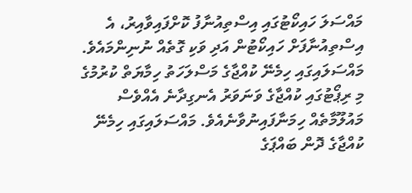މައްސަލަ ހައިކޯޓުގައި އިސްތިއުނާފު ކޮށްފައިވާއިރު، އެ އިސްތިއުނާފަށް ހައިކޯޓުން އަދި ވަކި ގޮތެއް ނުނިންމައެވެ.
މައްސަލައިގައި ހިމެނޭ ކުއްޖާގެ މަސްލަހަތު ހިމާޔަތް ކުރުމުގެ މި ރިޕޯޓުގައި ކުއްޖާގެ ވަނަވަރު އެނގިދާނެ އެއްވެސް މައުލޫމާތެއް ހިމަނާފައިނުވާނެއެވެ. މައްސަލައިގައި ހިމެނޭ ކުއްޖާގެ ދޮން ބައްޕަގެ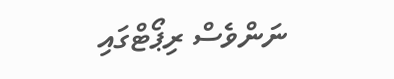ނަންވެސް ރިޕޯޓްގައި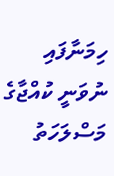ހިމަނާފައި ނުވަނީ ކުއްޖާގެ މަސްލަހަތު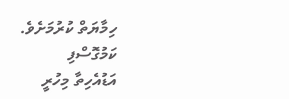ހިމާޔަތް ކުރުމަށެވެ.
ކަމުގޮސްފި
އަޑުއެހިތާ މިހުރީ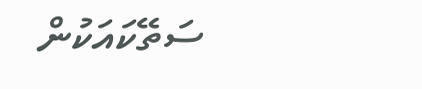ސަތޭކައަކުން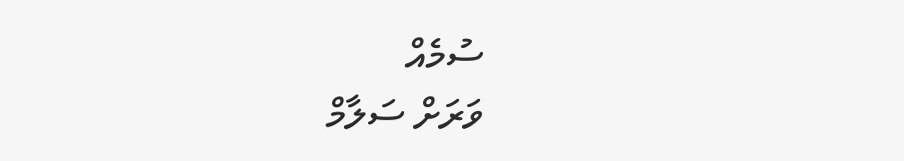ސުމެއް
ވަރަށް ސަލާމް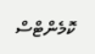ކޮމެންޓްސް